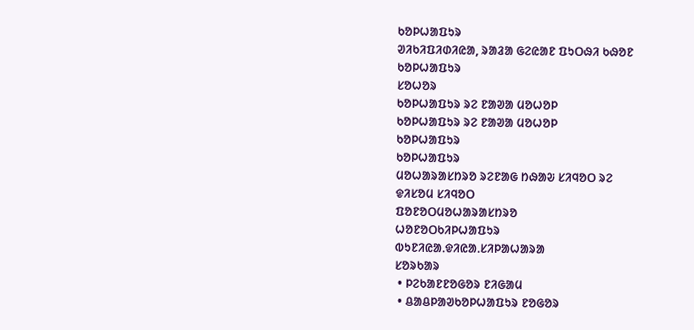ᱠᱚᱞᱦᱟᱯᱩᱨ
ᱣᱤᱠᱤᱯᱤᱰᱤᱭᱟ, ᱨᱟᱲᱟ ᱜᱮᱭᱟᱱ ᱯᱩᱛᱷᱤ ᱠᱷᱚᱱ
ᱠᱚᱞᱦᱟᱯᱩᱨ
ᱥᱚᱦᱚᱨ
ᱠᱚᱞᱦᱟᱯᱩᱨ ᱨᱮ ᱱᱟᱣᱟ ᱢᱚᱦᱚᱞ
ᱠᱚᱞᱦᱟᱯᱩᱨ ᱨᱮ ᱱᱟᱣᱟ ᱢᱚᱦᱚᱞ
ᱠᱚᱞᱦᱟᱯᱩᱨ
ᱠᱚᱞᱦᱟᱯᱩᱨ
ᱢᱚᱦᱟᱨᱟᱥᱴᱨᱚ ᱨᱮᱱᱟᱜ ᱴᱷᱟᱶ ᱥᱤᱧᱚᱛ ᱨᱮ
ᱫᱤᱥᱚᱢ ᱥᱤᱧᱚᱛ
ᱯᱚᱱᱚᱛᱢᱚᱦᱟᱨᱟᱥᱴᱨᱚ
ᱦᱚᱱᱚᱛᱠᱤᱞᱦᱟᱯᱩᱨ
ᱵᱩᱱᱤᱭᱟᱹᱫᱤᱭᱟᱹᱥᱤᱞᱟᱦᱟᱨᱟ
ᱥᱚᱨᱠᱟᱨ
 • ᱞᱮᱠᱟᱱᱱᱚᱜᱚᱨ ᱱᱤᱜᱟᱢ
 • ᱪᱟᱪᱞᱟᱣᱠᱚᱞᱦᱟᱯᱩᱨ ᱱᱚᱜᱚᱨ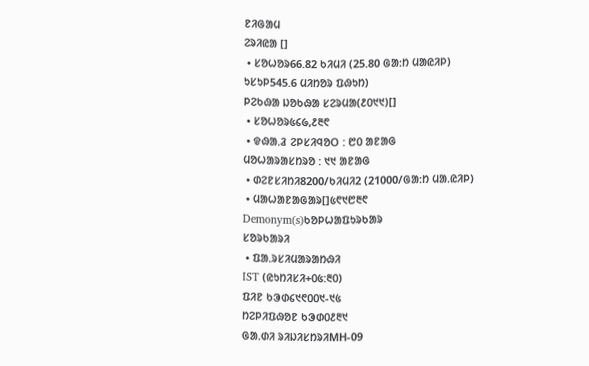ᱱᱤᱜᱟᱢ
ᱮᱨᱤᱭᱟ []
 • ᱥᱚᱦᱚᱨ66.82 ᱠᱤᱢᱤ (25.80 ᱜᱟᱺᱴ ᱢᱟᱭᱤᱞ)
ᱩᱥᱩᱞ545.6 ᱢᱤᱴᱚᱨ ᱯᱷᱩᱴ)
ᱞᱮᱠᱷᱟ ᱡᱚᱠᱷᱟ ᱥᱮᱨᱢᱟ(᱒᱐᱑᱑)[]
 • ᱥᱚᱦᱚᱨ᱕᱔᱙,᱒᱓᱖
 • ᱫᱷᱟᱹᱲ ᱮᱞᱥᱤᱧᱚᱛ : ᱘᱐ ᱟᱱᱟᱜ
ᱢᱚᱦᱟᱨᱟᱥᱴᱨᱚ : ᱑᱑ ᱟᱱᱟᱜ
 • ᱰᱮᱱᱥᱤᱴᱤ8200/ᱠᱤᱢᱤ2 (21000/ᱜᱟᱺᱴ ᱢᱟᱹᱭᱤᱞ)
 • ᱢᱟᱦᱟᱱᱟᱜᱟᱨ[]᱕᱖᱑᱘᱓᱖
Demonym(s)ᱠᱚᱞᱦᱟᱯᱩᱨᱠᱟᱨ
ᱥᱚᱨᱠᱟᱨᱤ
 • ᱯᱟᱹᱨᱥᱤᱢᱟᱨᱟᱴᱷᱤ
IST (ᱭᱩᱴᱤᱥᱤ+᱐᱕:᱓᱐)
ᱯᱤᱱ ᱠᱳᱰ᱔᱑᱖᱐᱐᱑-᱑᱕
ᱴᱮᱞᱤᱯᱷᱚᱱ ᱠᱳᱰ᱐᱒᱓᱑
ᱜᱟᱹᱰᱤ ᱨᱤᱡᱤᱥᱴᱨᱤMH-09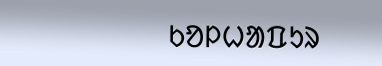ᱠᱚᱞᱦᱟᱯᱩᱨ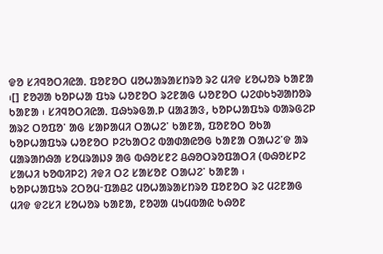ᱫᱚ ᱥᱤᱧᱚᱛᱤᱭᱟᱹ ᱯᱚᱱᱚᱛ ᱢᱚᱦᱟᱨᱟᱥᱴᱨᱚ ᱨᱮ ᱢᱤᱫ ᱥᱚᱦᱚᱨ ᱠᱟᱱᱟ ᱾[] ᱱᱚᱣᱟ ᱠᱚᱞᱦᱟ ᱯᱩᱨ ᱦᱚᱱᱚᱛ ᱨᱮᱱᱟᱜ ᱦᱚᱱᱚᱛ ᱦᱮᱰᱠᱩᱣᱟᱴᱚᱨ ᱠᱟᱱᱟ ᱾ ᱥᱤᱧᱚᱛᱤᱭᱟᱹ ᱯᱷᱩᱨᱜᱟᱹᱞ ᱢᱟᱲᱟᱝ, ᱠᱚᱞᱦᱟᱯᱩᱨ ᱵᱟᱨᱜᱮᱞ ᱟᱨᱮ ᱛᱚᱯᱚᱸ ᱟᱜ ᱥᱟᱞᱟᱢᱤ ᱛᱟᱦᱮᱸ ᱠᱟᱱᱟ, ᱯᱚᱱᱚᱛ ᱚᱠᱟ ᱠᱚᱞᱦᱟᱯᱩᱨ ᱦᱚᱱᱚᱛ ᱞᱮᱠᱟᱛᱮ ᱵᱟᱰᱟᱭᱚᱜ ᱠᱟᱱᱟ ᱛᱟᱦᱮᱸᱫ ᱟᱨ ᱢᱟᱨᱟᱴᱷᱟ ᱥᱚᱢᱨᱟᱡᱽ ᱟᱜ ᱵᱷᱚᱥᱱᱮ ᱪᱷᱚᱛᱨᱚᱯᱟᱛᱤ (ᱵᱷᱚᱥᱞᱮ ᱥᱟᱦᱤ ᱠᱚᱵᱤᱞᱮ) ᱤᱫᱤ ᱛᱮ ᱥᱟᱥᱚᱱ ᱛᱟᱦᱮᱸ ᱠᱟᱱᱟ ᱾
ᱠᱚᱞᱦᱟᱯᱩᱨ ᱮᱛᱚᱢᱼᱯᱟᱪᱮ ᱢᱚᱦᱟᱨᱟᱥᱴᱨᱚ ᱯᱚᱱᱚᱛ ᱨᱮ ᱢᱮᱱᱟᱜ ᱢᱤᱫ ᱫᱮᱥᱤ ᱥᱚᱦᱚᱨ ᱠᱟᱱᱟ, ᱱᱚᱣᱟ ᱢᱩᱢᱵᱟᱭ ᱠᱷᱚᱱ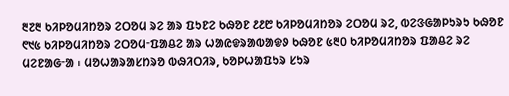᱓᱗᱓ ᱠᱤᱞᱚᱢᱤᱴᱚᱨ ᱮᱛᱚᱢ ᱨᱮ ᱟᱨ ᱯᱩᱱᱮ ᱠᱷᱚᱱ ᱒᱒᱘ ᱠᱤᱞᱚᱢᱤᱴᱚᱨ ᱮᱛᱚᱢ ᱨᱮ, ᱵᱮᱝᱜᱟᱞᱩᱨᱩ ᱠᱷᱚᱱ ᱖᱑᱕ ᱠᱤᱞᱚᱢᱤᱴᱚᱨ ᱮᱛᱚᱢᱼᱯᱟᱪᱮ ᱟᱨ ᱦᱟᱭᱫᱨᱟᱵᱟᱫᱽ ᱠᱷᱚᱱ ᱕᱓᱐ ᱠᱤᱞᱚᱢᱤᱴᱚᱨ ᱯᱟᱪᱮ ᱨᱮ ᱢᱮᱱᱟᱜᱼᱟ ᱾ ᱢᱚᱦᱟᱨᱟᱥᱴᱨᱚ ᱵᱷᱤᱛᱤᱨ, ᱠᱚᱞᱦᱟᱯᱩᱨ ᱥᱩᱨ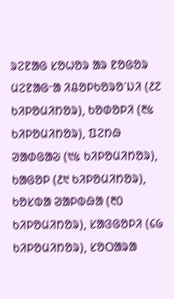ᱨᱮᱱᱟᱜ ᱥᱚᱦᱚᱨ ᱟᱨ ᱱᱚᱜᱚᱨ ᱢᱮᱱᱟᱜᱼᱟ ᱤᱪᱚᱞᱠᱚᱨᱚᱸᱡᱤ (᱒᱗ ᱠᱤᱞᱚᱢᱤᱴᱚᱨ), ᱠᱚᱰᱚᱞᱤ (᱓᱕ ᱠᱤᱞᱚᱢᱤᱴᱚᱨ), ᱯᱮᱴᱷ ᱣᱟᱰᱜᱟᱶ (᱑᱕ ᱠᱤᱞᱚᱢᱤᱴᱚᱨ), ᱠᱟᱜᱚᱞ (᱒᱑ ᱠᱤᱞᱚᱢᱤᱴᱚᱨ), ᱠᱚᱥᱵᱟ ᱣᱟᱞᱵᱷᱟ (᱓᱐ ᱠᱤᱞᱚᱢᱤᱴᱚᱨ), ᱥᱟᱝᱜᱚᱞᱤ (᱔᱙ ᱠᱤᱞᱚᱢᱤᱴᱚᱨ), ᱥᱚᱛᱟᱨᱟ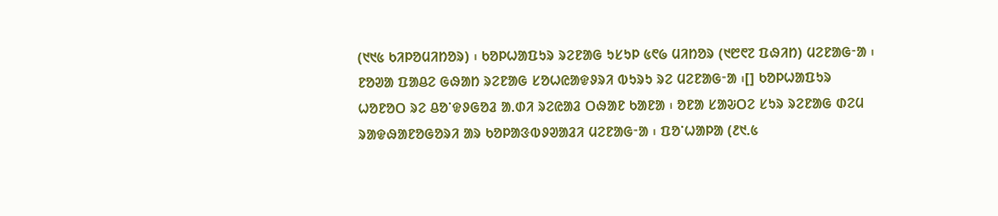(᱑᱑᱕ ᱠᱤᱞᱚᱢᱤᱴᱚᱨ) ᱾ ᱠᱚᱞᱦᱟᱯᱩᱨ ᱨᱮᱱᱟᱜ ᱩᱥᱩᱞ ᱕᱖᱙ ᱢᱤᱴᱚᱨ (᱑᱘᱖᱗ ᱯᱷᱤᱴ) ᱢᱮᱱᱟᱜᱼᱟ ᱾ ᱱᱚᱣᱟ ᱯᱟᱪᱮ ᱜᱷᱟᱴ ᱨᱮᱱᱟᱜ ᱥᱚᱦᱭᱟᱫᱽᱨᱤ ᱵᱩᱨᱩ ᱨᱮ ᱢᱮᱱᱟᱜᱼᱟ ᱾[] ᱠᱚᱞᱦᱟᱯᱩᱨ ᱦᱚᱱᱚᱛ ᱨᱮ ᱪᱚᱸᱫᱽᱜᱚᱲ ᱟᱹᱰᱤ ᱨᱮᱭᱟᱲ ᱛᱷᱟᱱ ᱠᱟᱱᱟ ᱾ ᱚᱱᱟ ᱥᱟᱶᱛᱮ ᱥᱩᱨ ᱨᱮᱱᱟᱜ ᱰᱮᱢ ᱨᱟᱫᱷᱟᱱᱚᱜᱚᱨᱤ ᱟᱨ ᱠᱚᱞᱟᱝᱵᱽᱣᱟᱲᱤ ᱢᱮᱱᱟᱜᱼᱟ ᱾ ᱯᱚᱸᱦᱟᱞᱟ (᱒᱑.᱕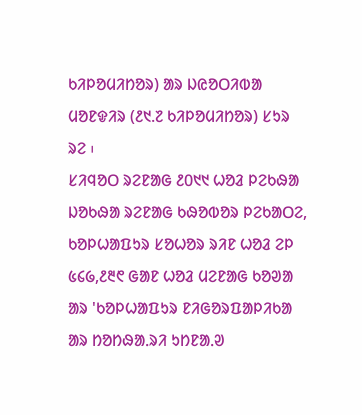ᱠᱤᱞᱚᱢᱤᱴᱚᱨ) ᱟᱨ ᱡᱭᱚᱛᱤᱵᱟ ᱢᱚᱱᱫᱤᱨ (᱒᱑.᱗ ᱠᱤᱞᱚᱢᱤᱴᱚᱨ) ᱥᱩᱨ ᱨᱮ ᱾
ᱥᱤᱧᱚᱛ ᱨᱮᱱᱟᱜ ᱒᱐᱑᱑ ᱦᱚᱲ ᱞᱮᱠᱷᱟ ᱡᱚᱠᱷᱟ ᱨᱮᱱᱟᱜ ᱠᱷᱚᱵᱚᱨ ᱞᱮᱠᱟᱛᱮ, ᱠᱚᱞᱦᱟᱯᱩᱨ ᱥᱚᱦᱚᱨ ᱨᱤᱱ ᱦᱚᱲ ᱮᱞ ᱕᱔᱙,᱒᱓᱖ ᱜᱟᱱ ᱦᱚᱲ ᱢᱮᱱᱟᱜ ᱠᱚᱣᱟ ᱟᱨ 'ᱠᱚᱞᱦᱟᱯᱩᱨ ᱱᱤᱜᱚᱨᱯᱟᱞᱤᱠᱟ ᱟᱨ ᱴᱚᱴᱷᱟᱹᱨᱤ ᱩᱴᱱᱟᱹᱣ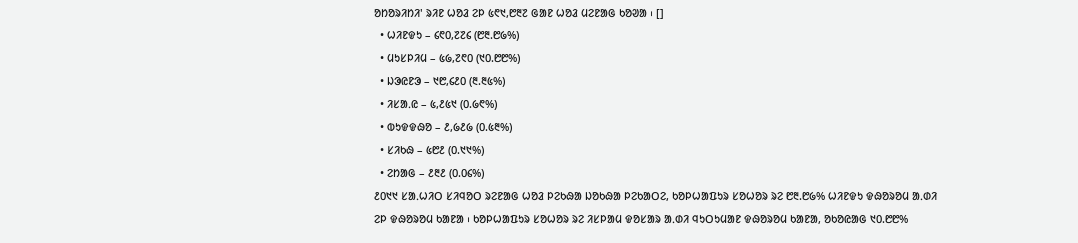ᱚᱴᱚᱨᱤᱴᱤ' ᱨᱤᱱ ᱦᱚᱲ ᱮᱞ ᱕᱖᱑,᱘᱓᱗ ᱜᱟᱱ ᱦᱚᱲ ᱢᱮᱱᱟᱜ ᱠᱚᱣᱟ ᱾ []
  • ᱦᱤᱱᱫᱩ – ᱔᱖᱐,᱗᱗᱔ (᱘᱓.᱘᱙%)
  • ᱢᱩᱥᱞᱤᱢ – ᱕᱙,᱗᱖᱐ (᱑᱐.᱘᱘%)
  • ᱡᱳᱭᱱᱳ – ᱑᱘,᱔᱒᱐ (᱓.᱓᱕%)
  • ᱤᱥᱟᱹᱭ – ᱕,᱒᱕᱑ (᱐.᱙᱖%)
  • ᱵᱩᱫᱫᱷᱚ – ᱒,᱙᱒᱙ (᱐.᱕᱓%)
  • ᱥᱤᱠᱷ – ᱕᱘᱒ (᱐.᱑᱑%)
  • ᱮᱴᱟᱜ – ᱒᱓᱒ (᱐.᱐᱔%)
᱒᱐᱑᱑ ᱥᱟᱹᱦᱤᱛ ᱥᱤᱧᱚᱛ ᱨᱮᱱᱟᱜ ᱦᱚᱲ ᱞᱮᱠᱷᱟ ᱡᱚᱠᱷᱟ ᱞᱮᱠᱟᱛᱮ, ᱠᱚᱞᱦᱟᱯᱩᱨ ᱥᱚᱦᱚᱨ ᱨᱮ ᱘᱓.᱘᱙% ᱦᱤᱱᱫᱩ ᱫᱷᱚᱨᱚᱢ ᱟᱹᱰᱤ ᱮᱞ ᱫᱷᱚᱨᱚᱢ ᱠᱟᱱᱟ ᱾ ᱠᱚᱞᱦᱟᱯᱩᱨ ᱥᱚᱦᱚᱨ ᱨᱮ ᱤᱥᱞᱟᱢ ᱫᱚᱥᱟᱨ ᱟᱹᱰᱤ ᱧᱩᱛᱩᱢᱟᱱ ᱫᱷᱚᱨᱚᱢ ᱠᱟᱱᱟ, ᱚᱠᱚᱭᱟᱜ ᱑᱐.᱘᱘%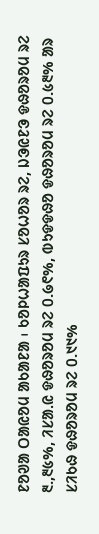ᱱᱚᱣᱟ ᱛᱟᱭᱚᱢ ᱟᱠᱟᱱᱟ ᱾ ᱠᱚᱞᱦᱟᱯᱩᱨ ᱥᱚᱦᱚᱨ ᱨᱮ, ᱡᱳᱭᱱᱳ ᱫᱷᱚᱨᱚᱢ ᱨᱮ ᱓.,᱓᱕%, ᱤᱥᱟᱹᱭ ᱫᱷᱚᱨᱚᱢ ᱨᱮ ᱐.᱙᱖%, ᱵᱩᱫᱫᱷᱚ ᱫᱷᱚᱨᱚᱢ ᱨᱮ ᱐.᱕᱓% ᱟᱨ ᱥᱤᱠᱷ ᱫᱷᱚᱨᱚᱢ ᱨᱮ ᱐.᱑᱑%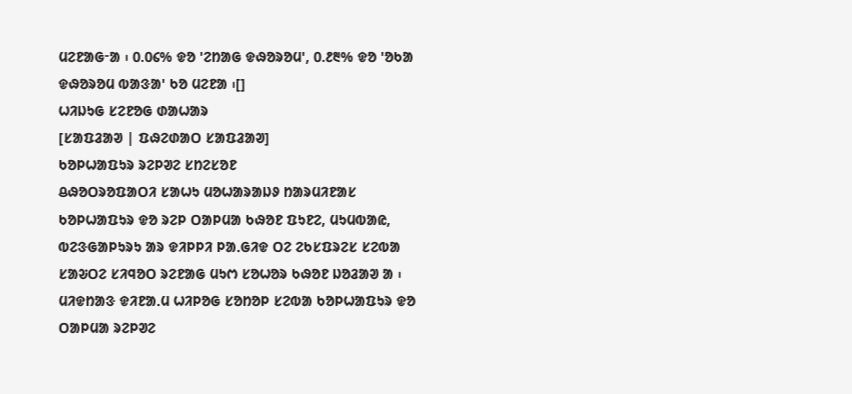ᱢᱮᱱᱟᱜᱼᱟ ᱾ ᱐.᱐᱔% ᱫᱚ 'ᱮᱴᱟᱜ ᱫᱷᱚᱨᱚᱢ', ᱐.᱒᱓% ᱫᱚ 'ᱚᱠᱟ ᱫᱷᱚᱨᱚᱢ ᱵᱟᱝᱟ' ᱠᱚ ᱢᱮᱱᱟ ᱾[]
ᱦᱤᱡᱩᱜ ᱥᱮᱱᱚᱜ ᱰᱟᱦᱟᱨ
[ᱥᱟᱯᱲᱟᱣ | ᱯᱷᱮᱰᱟᱛ ᱥᱟᱯᱲᱟᱣ]
ᱠᱚᱞᱦᱟᱯᱩᱨ ᱨᱮᱞᱣᱮ ᱥᱴᱮᱥᱚᱱ
ᱪᱷᱚᱛᱨᱚᱯᱟᱛᱤ ᱥᱟᱦᱩ ᱢᱚᱦᱟᱨᱟᱡᱽ ᱴᱟᱨᱢᱤᱱᱟᱥ ᱠᱚᱞᱦᱟᱯᱩᱨ ᱫᱚ ᱨᱮᱞ ᱛᱟᱞᱢᱟ ᱠᱷᱚᱱ ᱯᱩᱱᱮ, ᱢᱩᱢᱵᱟᱭ, ᱵᱮᱝᱜᱟᱞᱩᱨᱩ ᱟᱨ ᱫᱤᱞᱞᱤ ᱞᱟᱹᱜᱤᱫ ᱛᱮ ᱮᱠᱥᱯᱨᱮᱥ ᱥᱮᱵᱟ ᱥᱟᱶᱛᱮ ᱥᱤᱧᱚᱛ ᱨᱮᱱᱟᱜ ᱢᱩᱬ ᱥᱚᱦᱚᱨ ᱠᱷᱚᱱ ᱡᱚᱲᱟᱣ ᱟ ᱾ ᱢᱤᱫᱴᱟᱝ ᱫᱤᱱᱟᱹᱢ ᱦᱤᱞᱚᱜ ᱥᱚᱴᱚᱞ ᱥᱮᱵᱟ ᱠᱚᱞᱦᱟᱯᱩᱨ ᱫᱚ ᱛᱟᱞᱢᱟ ᱨᱮᱞᱣᱮ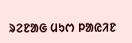ᱨᱮᱱᱟᱜ ᱢᱩᱬ ᱞᱟᱭᱤᱱ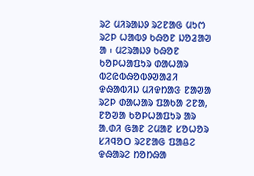ᱨᱮ ᱢᱤᱨᱟᱡᱽ ᱨᱮᱱᱟᱜ ᱢᱩᱬ ᱨᱮᱞ ᱦᱟᱵᱽ ᱠᱷᱚᱱ ᱡᱚᱲᱟᱣ ᱟ ᱾ ᱢᱮᱨᱟᱡᱽ ᱠᱷᱚᱱ ᱠᱚᱞᱦᱟᱯᱩᱨ ᱰᱟᱦᱟᱨ ᱵᱮᱭᱵᱷᱚᱵᱽᱣᱟᱲᱤ ᱫᱷᱟᱵᱤᱡ ᱢᱤᱫᱴᱟᱝ ᱱᱟᱣᱟ ᱨᱮᱞ ᱰᱟᱦᱟᱨ ᱯᱟᱠᱟ ᱮᱱᱟ, ᱱᱚᱣᱟ ᱠᱚᱞᱦᱟᱯᱩᱨ ᱟᱨ ᱟᱹᱰᱤ ᱜᱟᱱ ᱮᱢᱟᱱ ᱥᱚᱦᱚᱨ ᱥᱤᱧᱚᱛ ᱨᱮᱱᱟᱜ ᱯᱟᱪᱮ ᱫᱷᱟᱨᱮ ᱴᱚᱴᱷᱟ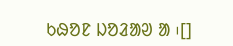ᱠᱷᱚᱱ ᱡᱚᱲᱟᱣ ᱟ ᱾[]